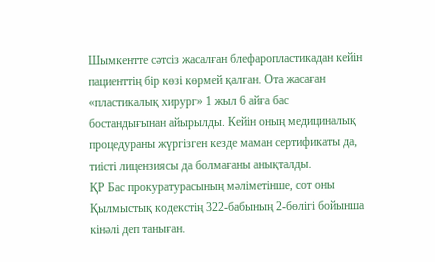Шымкентте сәтсіз жасалған блефаропластикадан кейін пациенттің бір көзі көрмей қалған. Ота жасаған «пластикалық хирург» 1 жыл 6 айға бас бостандығынан айырылды. Кейін оның медициналық процедураны жүргізген кезде маман сертификаты да, тиісті лицензиясы да болмағаны анықталды.
ҚР Бас прокуратурасының мәліметінше, сот оны Қылмыстық кодекстің 322-бабының 2-бөлігі бойынша кінәлі деп таныған.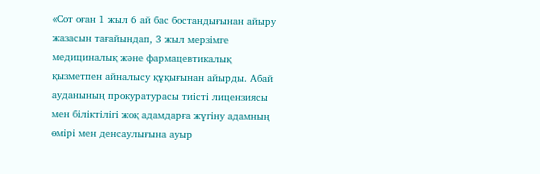«Сот оған 1 жыл 6 ай бас бостандығынан айыру жазасын тағайындап, 3 жыл мерзімге медициналық және фармацевтикалық қызметпен айналысу құқығынан айырды. Абай ауданының прокуратурасы тиісті лицензиясы мен біліктілігі жоқ адамдарға жүгіну адамның өмірі мен денсаулығына ауыр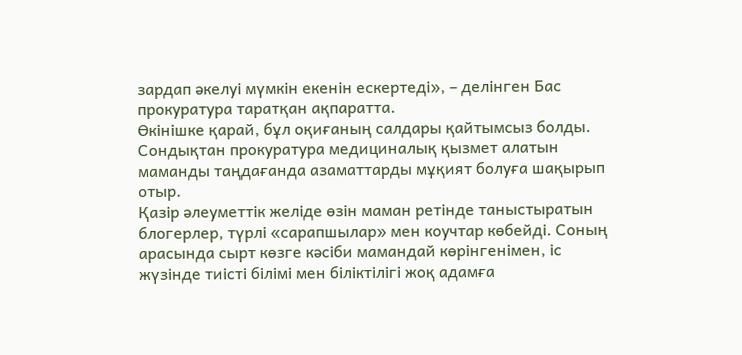зардап әкелуі мүмкін екенін ескертеді», – делінген Бас прокуратура таратқан ақпаратта.
Өкінішке қарай, бұл оқиғаның салдары қайтымсыз болды. Сондықтан прокуратура медициналық қызмет алатын маманды таңдағанда азаматтарды мұқият болуға шақырып отыр.
Қазір әлеуметтік желіде өзін маман ретінде таныстыратын блогерлер, түрлі «сарапшылар» мен коучтар көбейді. Соның арасында сырт көзге кәсіби мамандай көрінгенімен, іс жүзінде тиісті білімі мен біліктілігі жоқ адамға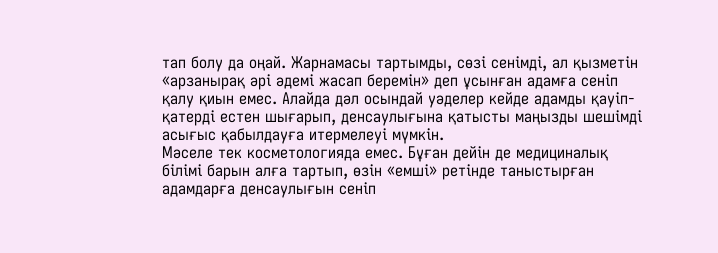тап болу да оңай. Жарнамасы тартымды, сөзі сенімді, ал қызметін «арзанырақ әрі әдемі жасап беремін» деп ұсынған адамға сеніп қалу қиын емес. Алайда дәл осындай уәделер кейде адамды қауіп-қатерді естен шығарып, денсаулығына қатысты маңызды шешімді асығыс қабылдауға итермелеуі мүмкін.
Мәселе тек косметологияда емес. Бұған дейін де медициналық білімі барын алға тартып, өзін «емші» ретінде таныстырған адамдарға денсаулығын сеніп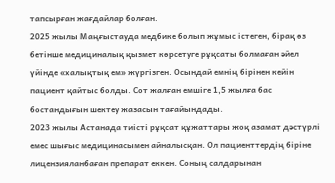тапсырған жағдайлар болған.
2025 жылы Маңғыстауда медбике болып жұмыс істеген, бірақ өз бетінше медициналық қызмет көрсетуге рұқсаты болмаған әйел үйінде «халықтық ем» жүргізген. Осындай емнің бірінен кейін пациент қайтыс болды. Сот жалған емшіге 1,5 жылға бас бостандығын шектеу жазасын тағайындады.
2023 жылы Астанада тиісті рұқсат құжаттары жоқ азамат дәстүрлі емес шығыс медицинасымен айналысқан. Ол пациенттердің біріне лицензияланбаған препарат еккен. Соның салдарынан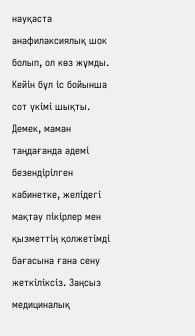науқаста анафилаксиялық шок болып, ол көз жұмды. Кейін бұл іс бойынша сот үкімі шықты.
Демек, маман таңдағанда әдемі безендірілген кабинетке, желідегі мақтау пікірлер мен қызметтің қолжетімді бағасына ғана сену жеткіліксіз. Заңсыз медициналық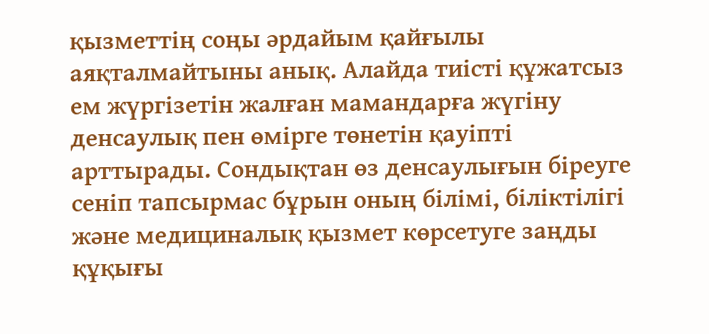қызметтің соңы әрдайым қайғылы аяқталмайтыны анық. Алайда тиісті құжатсыз ем жүргізетін жалған мамандарға жүгіну денсаулық пен өмірге төнетін қауіпті арттырады. Сондықтан өз денсаулығын біреуге сеніп тапсырмас бұрын оның білімі, біліктілігі және медициналық қызмет көрсетуге заңды құқығы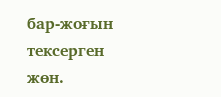бар-жоғын тексерген жөн.